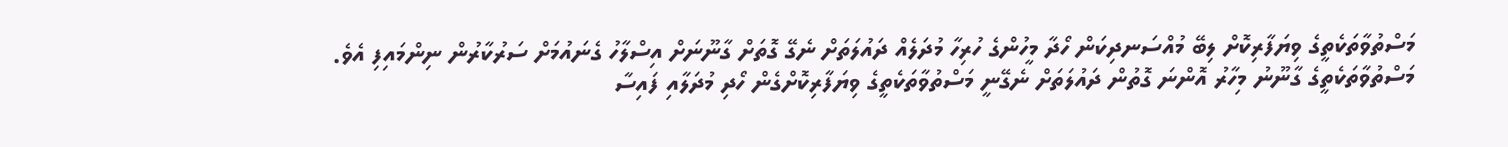މަސްތުވާތަކެތީގެ ވިޔަފާރިކޮށް ލިބޭ މުއްސަނދިކަން ހޯދާ މީހުންގެ ހުރިހާ މުދަލެއް ދައުލަތަށް ނެގޭ ގޮތަށް ގާނޫނަށް އިސްލާހު ގެނައުމަށް ސަރުކާރުން ނިންމައިފި އެވެ.
މަސްތުވާތަކެތީގެ ގާނޫނު މިހާރު އޮންނަ ގޮތުން ދައުލަތަށް ނެގޭނީ މަސްތުވާތަކެތީގެ ވިޔަފާރިކޮށްގެން ހޯދި މުދަލާއި ފައިސާ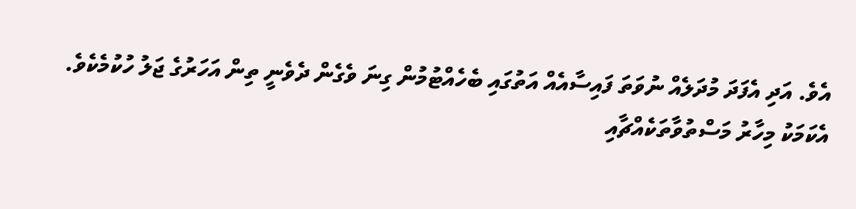އެވެ. އަދި އެފަދަ މުދަލެއް ނުވަތަ ފައިސާއެއް އަތުގައި ބެހެއްޓުމުން ގިނަ ވެގެން ދެވެނީ ތިން އަހަރުގެ ޖަލު ހުކުމެކެވެ.
އެކަމަކު މިހާރު މަސްތުވާތަކެއްޗާއި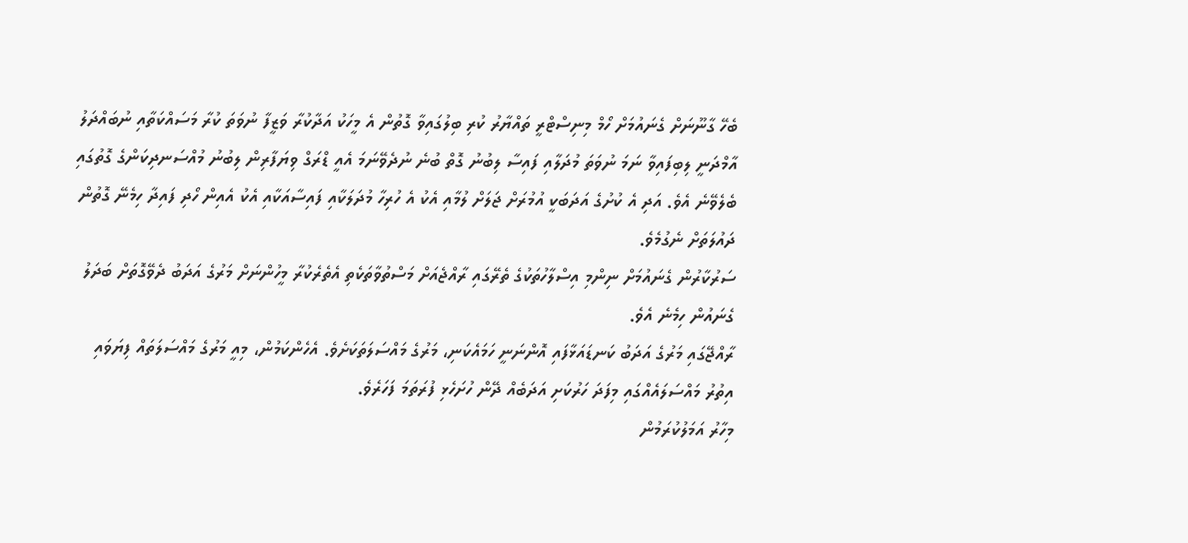ބެހޭ ގާނޫނަށް ގެނައުމަށް ހޯމް މިނިސްޓްރީ ތައްޔާރު ކުރި ބިލުގައިވާ ގޮތުން އެ މީހަކު އަދާކުރާ ވަޒީފާ ނުވަތަ ކުރާ މަސައްކަތާއި ނުބައްދަލު އާމްދަނީ ލިބިފައިވާ ނަމަ ނުވަތަ މުދަލާއި ފައިސާ ލިބުނު ގޮތް ބުނެ ނުދެވޭނަމަ އެއީ ޑްރަގް ވިޔަފާރިން ލިބުނު މުއްސަނދިކަންގެ ގޮތުގައި ބެލެވޭނެ އެވެ. އަދި އެ ކުށުގެ އަދަބަކީ އުމުރަށް ޖަލަށް ލުމާއި އެކު އެ ހުރިހާ މުދަލަކާއި ފައިސާއަކާއި އެކު އެއިން ހޯދި ފައިދާ ހިމެނޭ ގޮތުން ދައުލަތަށް ނެގުމެވެ.
ސަރުކާރުން ގެނައުމަށް ނިންމި އިސްލާހުތަކުގެ ތެރޭގައި ރާއްޖެއަށް މަސްތުވާތަކެތި އެތެރެކުރާ މީހުންނަށް މަރުގެ އަދަބު ދެވޭގޮތަށް ބަދަލު ގެނައުން ހިމެނެ އެވެ.
ރާއްޖޭގައި މަރުގެ އަދަބު ކަނޑައަޅާފައި އޮންނަނީ ހަމައެކަނި، މަރުގެ މައްސަލަތަކަށެވެ. އެހެންކަމުން، މިއީ މަރުގެ މައްސަލަތައް ފިޔަވައި އިތުރު މައްސަލައެއްގައި މިފަދަ ހަރުކަށި އަދަބެއް ދޭން ހުށަހެޅި ފުރަތަމަ ފަހަރެވެ.
މިހާރު އަމަލުކުރަމުން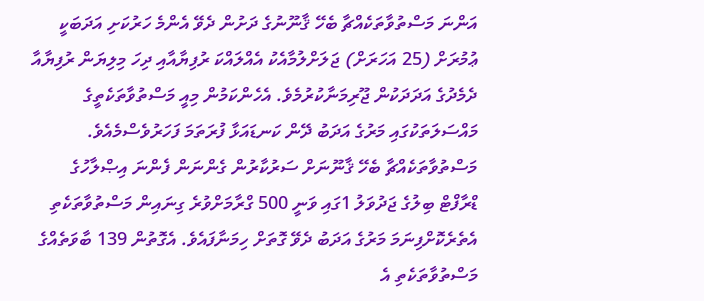އަންނަ މަސްތުވާތަކެއްޗާ ބެހޭ ޤާނޫނުގެ ދަށުން ދެވޭ އެންމެ ހަރުކަށި އަދަބަކީ ޢުމުރަށް (25 އަހަރަށް) ޖަލަށްލުމާއެކު އެއްލައްކަ ރުފިޔާއާއި ދިހަ މިލިޔަން ރުފިޔާއާ ދެމެދުގެ އަދަދަކުން ޖޫރިމަނާކުރުމެވެ. އެހެންކަމުން މިއީ މަސްތުވާތަކެތީގެ މައްސަލަތަކުގައި މަރުގެ އަދަބު ދޭން ކަނޑައަޅާ ފުރަތަމަ ފަހަރުވެސްމެއެވެ.
މަސްތުވާތަކެއްޗާ ބެހޭ ޤާނޫނަށް ސަރުކާރުން ގެންނަން ފެންނަ އިޞްލާހުގެ ޑްރާފްޓް ބިލުގެ ޖަދުވަލު 1ގައި ވަނީ 500 ގްރާމަށްވުރެ ގިނައިން މަސްތުވާތަކެތި އެތެރެކޮށްފިނަމަ މަރުގެ އަދަބު ދެވޭ ގޮތަށް ހިމަނާފައެވެ. އެގޮތުން 139 ބާވަތެއްގެ މަސްތުވާތަކެތި އެ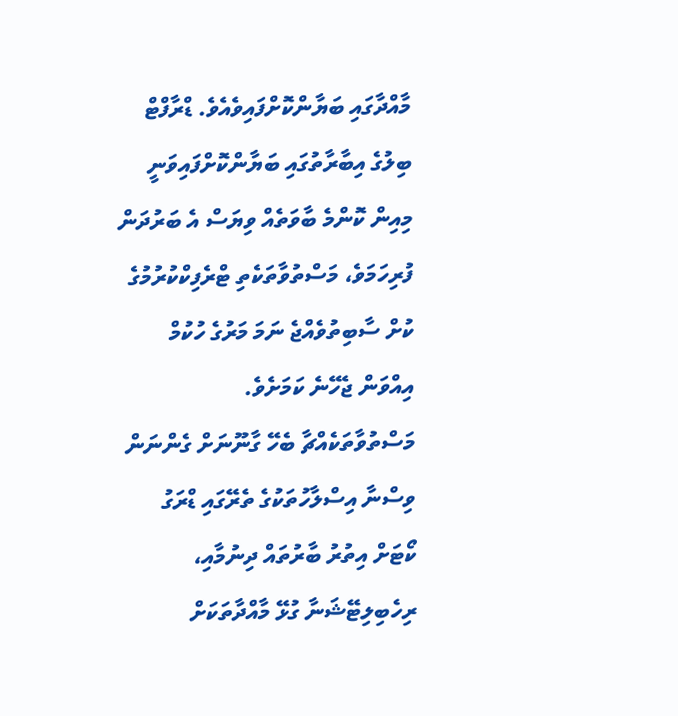މާއްދާގައި ބަޔާންކޮށްފައިވެއެވެ. ޑްރާފްޓް ބިލުގެ އިބާރާތުގައި ބަޔާންކޮށްފައިވަނީ މިއިން ކޮންމެ ބާވަތެއް ވިޔަސް އެ ބަރުދަން ފުރިހަމަވެ، މަސްތުވާތަކެތި ޓްރެފިކްކުރުމުގެ ކުށް ސާބިތުވެއްޖެ ނަމަ މަރުގެ ހުކުމް އިއްވަން ޖެހޭނެ ކަމަށެވެ.
މަސްތުވާތަކެއްޗާ ބެހޭ ގާނޫނަށް ގެންނަން ވިސްނާ އިސްލާހުތަކުގެ ތެރޭގައި ޑްރަގު ކޯޓަށް އިތުރު ބާރުތައް ދިނުމާއި، ރިހެބިލިޓޭޝަނާ ގުޅޭ މާއްދާތަކަށް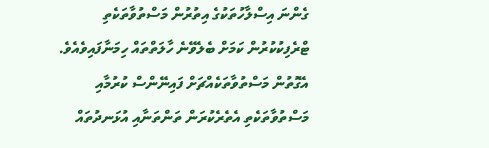ގެންނަ އިސްލާހުތަކުގެ އިތުރުން މަސްތުވާތަކެތި ޓްރެފިކުކުރުން ކަމަށް ބެލެވޭނެ ހާލަތްތައް ހިމަނާފައިވެއެވެ. އެގޮތުން މަސްތުވާތަކެއްޗަށް ފައިނޭންސް ކުރުމާއި މަސްތުވާތަކެތި އެތެރެކުރަން ތަންތަނާއި އުޅަނދުތައް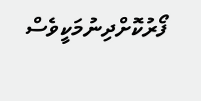ފޯރުކޮށްދިނުމަކީވެސް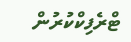ޓްރެފިކްކުރުން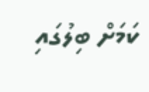ކަމަށް ބިލުގައި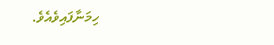ހިމަނާފައިވެއެވެ.